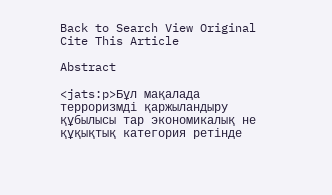Back to Search View Original Cite This Article

Abstract

<jats:p>Бұл мақалада терроризмді қаржыландыру құбылысы тар экономикалық не құқықтық категория ретінде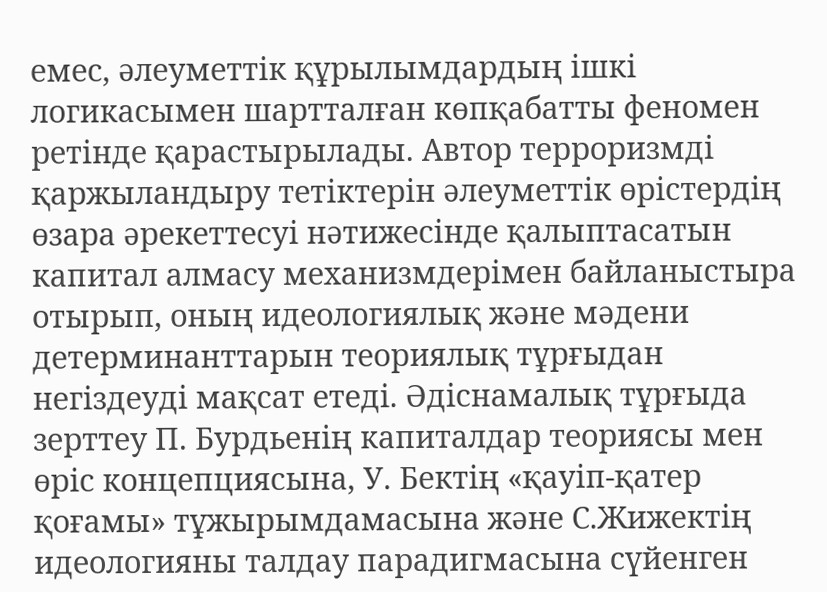емес, әлеуметтік құрылымдардың ішкі логикасымен шартталған көпқабатты феномен ретінде қарастырылады. Автор терроризмді қаржыландыру тетіктерін әлеуметтік өрістердің өзара әрекеттесуі нәтижесінде қалыптасатын капитал алмасу механизмдерімен байланыстыра отырып, оның идеологиялық және мәдени детерминанттарын теориялық тұрғыдан негіздеуді мақсат етеді. Әдіснамалық тұрғыда зерттеу П. Бурдьенің капиталдар теориясы мен өріс концепциясына, У. Бектің «қауіп-қатер қоғамы» тұжырымдамасына және С.Жижектің идеологияны талдау парадигмасына сүйенген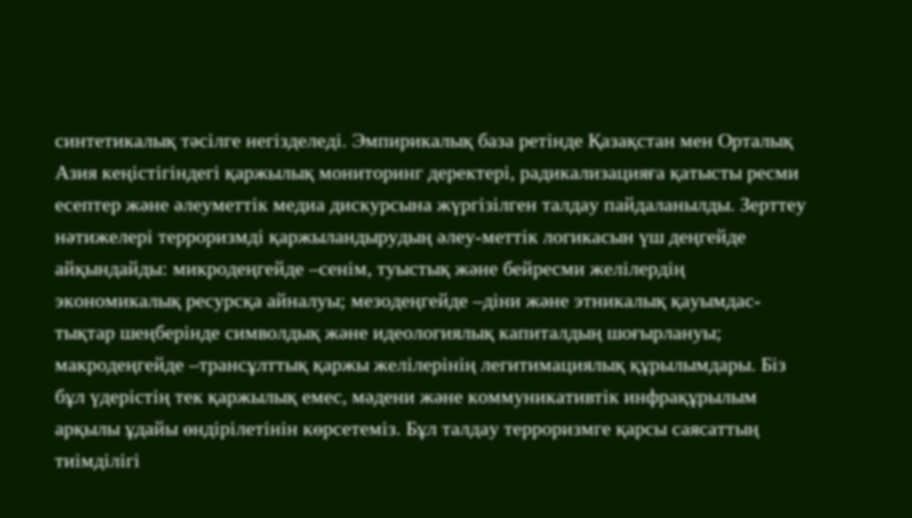синтетикалық тәсілге негізделеді. Эмпирикалық база ретінде Қазақстан мен Орталық Азия кеңістігіндегі қаржылық мониторинг деректері, радикализацияға қатысты ресми есептер және әлеуметтік медиа дискурсына жүргізілген талдау пайдаланылды. Зерттеу нәтижелері терроризмді қаржыландырудың әлеу-меттік логикасын үш деңгейде айқындайды: микродеңгейде –сенім, туыстық және бейресми желілердің экономикалық ресурсқа айналуы; мезодеңгейде –діни және этникалық қауымдас-тықтар шеңберінде символдық және идеологиялық капиталдың шоғырлануы; макродеңгейде –трансұлттық қаржы желілерінің легитимациялық құрылымдары. Біз бұл үдерістің тек қаржылық емес, мәдени және коммуникативтік инфрақұрылым арқылы ұдайы өндірілетінін көрсетеміз. Бұл талдау терроризмге қарсы саясаттың тиімділігі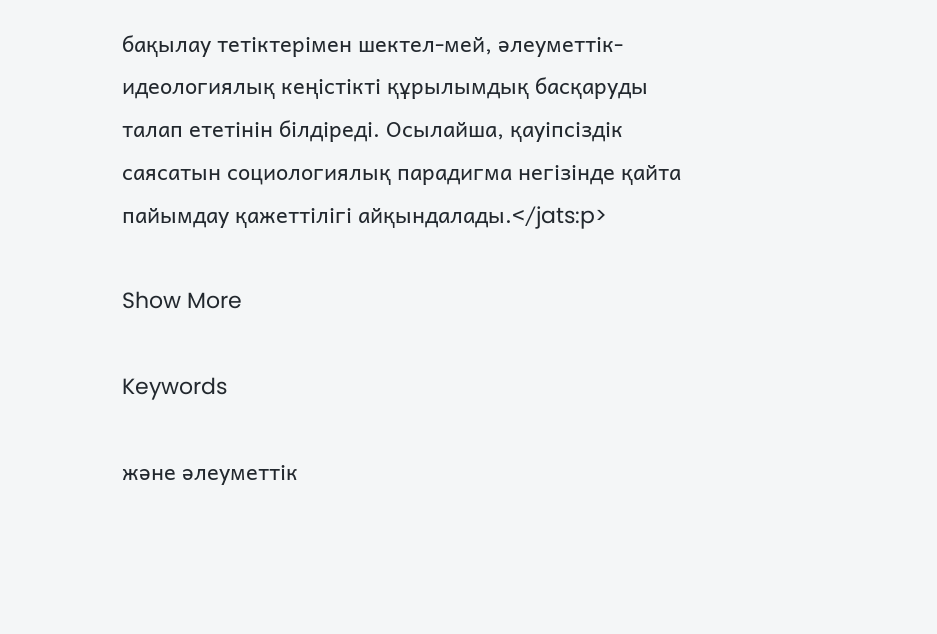бақылау тетіктерімен шектел-мей, әлеуметтік-идеологиялық кеңістікті құрылымдық басқаруды талап ететінін білдіреді. Осылайша, қауіпсіздік саясатын социологиялық парадигма негізінде қайта пайымдау қажеттілігі айқындалады.</jats:p>

Show More

Keywords

және әлеуметтік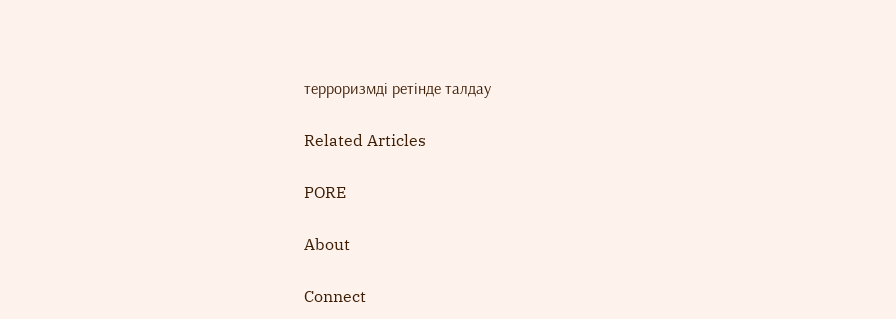терроризмді ретінде талдау

Related Articles

PORE

About

Connect